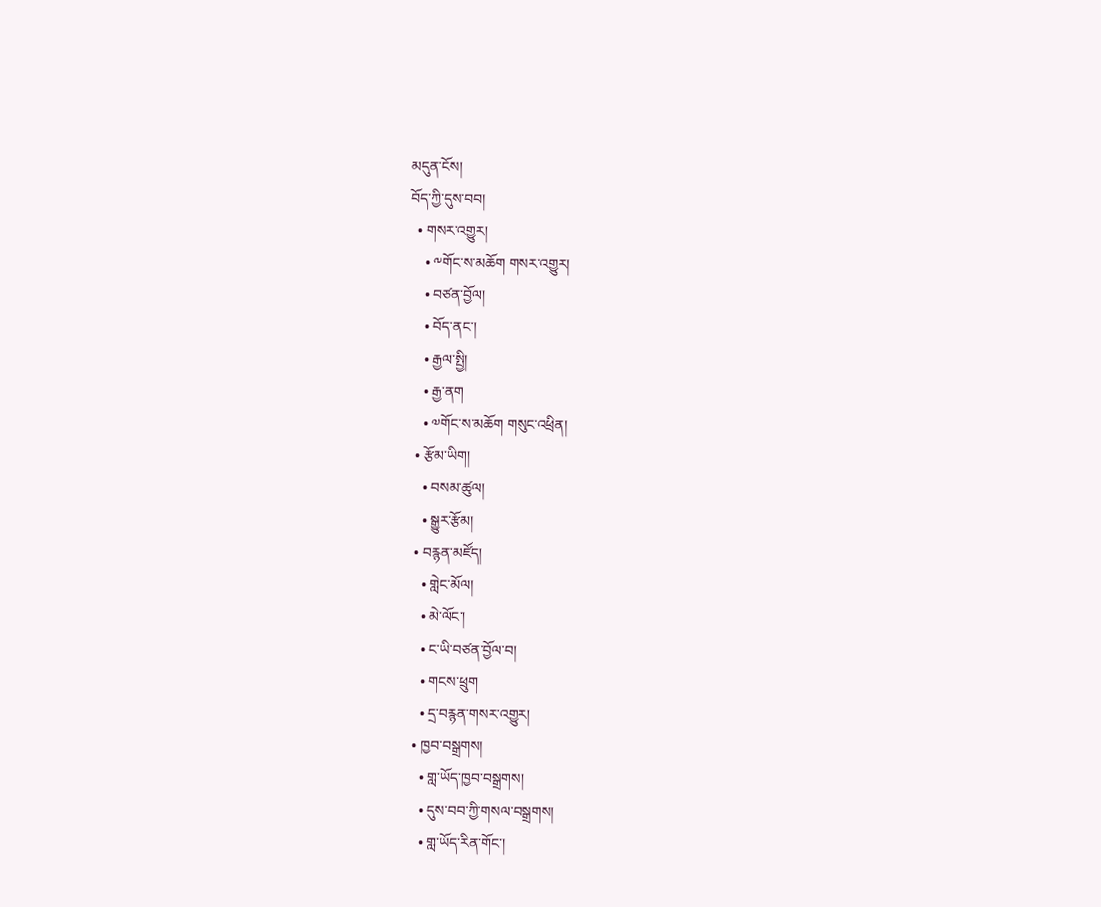མདུན་ངོས།
བོད་ཀྱི་དུས་བབ།
  • གསར་འགྱུར།
    • ༸གོང་ས་མཆོག གསར་འགྱུར།
    • བཙན་བྱོལ།
    • བོད་ནང་།
    • རྒྱལ་སྤྱི།
    • རྒྱ་ནག
    • ༧གོང་ས་མཆོག གསུང་འཕྲིན།
  • རྩོམ་ཡིག།
    • བསམ་ཚུལ།
    • སྒྱུར་རྩོམ།
  • བརྙན་མཛོད།
    • གླེང་མོལ།
    • མེ་ལོང་།
    • ང་ཡི་བཙན་བྱོལ་བ།
    • གངས་ཕྲུག
    • དྲ་བརྙན་གསར་འགྱུར།
  • ཁྱབ་བསྒྲགས།
    • གླ་ཡོད་ཁྱབ་བསྒྲགས།
    • དུས་བབ་ཀྱི་གསལ་བསྒྲགས།
    • གླ་ཡོད་རིན་གོང་།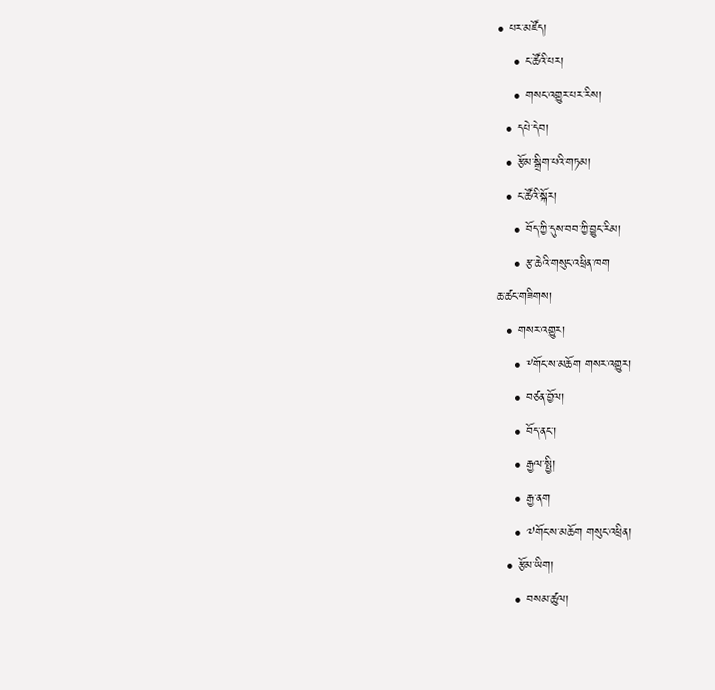• པར་མཛོད།
    • ང་ཚོའི་པར།
    • གསང་འགྱུར་པར་རིས།
  • དཔེ་དེབ།
  • རྩོམ་སྒྲིག་པའི་གཏམ།
  • ང་ཚོའི་སྐོར།
    • བོད་ཀྱི་དུས་བབ་ཀྱི་བྱུང་རིམ།
    • རྩ་ཆེའི་གསུང་འཕྲིན་ཁག
ཆ་ཚང་གཟིགས།
  • གསར་འགྱུར།
    • ༸གོང་ས་མཆོག གསར་འགྱུར།
    • བཙན་བྱོལ།
    • བོད་ནང་།
    • རྒྱལ་སྤྱི།
    • རྒྱ་ནག
    • ༧གོང་ས་མཆོག གསུང་འཕྲིན།
  • རྩོམ་ཡིག།
    • བསམ་ཚུལ།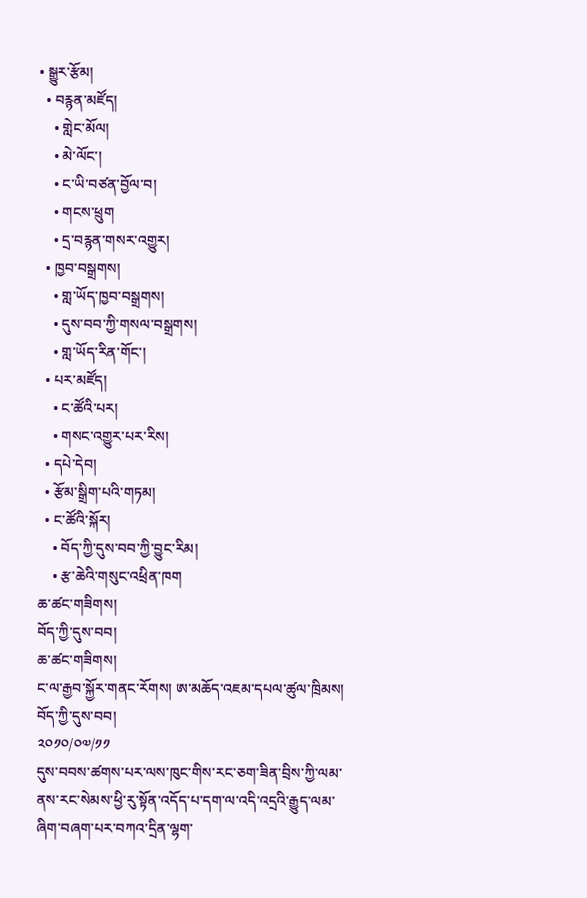• སྒྱུར་རྩོམ།
  • བརྙན་མཛོད།
    • གླེང་མོལ།
    • མེ་ལོང་།
    • ང་ཡི་བཙན་བྱོལ་བ།
    • གངས་ཕྲུག
    • དྲ་བརྙན་གསར་འགྱུར།
  • ཁྱབ་བསྒྲགས།
    • གླ་ཡོད་ཁྱབ་བསྒྲགས།
    • དུས་བབ་ཀྱི་གསལ་བསྒྲགས།
    • གླ་ཡོད་རིན་གོང་།
  • པར་མཛོད།
    • ང་ཚོའི་པར།
    • གསང་འགྱུར་པར་རིས།
  • དཔེ་དེབ།
  • རྩོམ་སྒྲིག་པའི་གཏམ།
  • ང་ཚོའི་སྐོར།
    • བོད་ཀྱི་དུས་བབ་ཀྱི་བྱུང་རིམ།
    • རྩ་ཆེའི་གསུང་འཕྲིན་ཁག
ཆ་ཚང་གཟིགས།
བོད་ཀྱི་དུས་བབ།
ཆ་ཚང་གཟིགས།
ང་ལ་རྒྱབ་སྐྱོར་གནང་རོགས། ཨ་མཆོད་འཇམ་དཔལ་ཚུལ་ཁྲིམས།
བོད་ཀྱི་དུས་བབ།
༢༠༡༠/༠༧/༡༡
དུས་བབས་ཚགས་པར་ལས་ཁུང་གིས་རང་ཅག་ཟིན་བྲིས་ཀྱི་ལམ་ནས་རང་སེམས་ཕྱི་རུ་སྟོན་འདོད་པ་དག་ལ་འདི་འདྲའི་རྒྱུད་ལམ་ཞིག་བཞག་པར་བཀའ་དྲིན་ལྷག་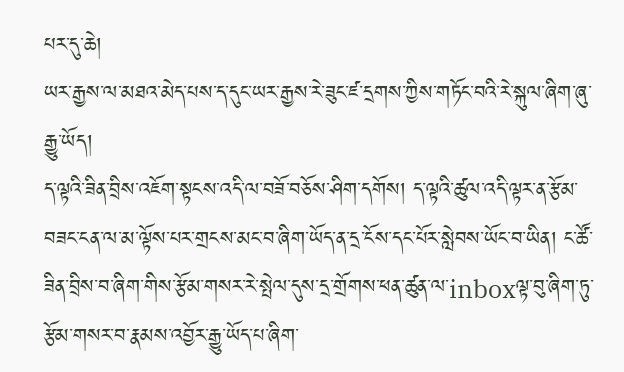པར་དུ་ཆེ།
ཡར་རྒྱས་ལ་མཐའ་མེད་པས་ད་དུང་ཡར་རྒྱས་རེ་ཟུང་ཛ་དྲགས་ཀྱིས་གཏོང་བའི་རེ་སྐུལ་ཞིག་ཞུ་རྒྱུ་ཡོད།
ད་ལྟའི་ཟིན་བྲིས་འཇོག་སྟངས་འདི་ལ་བཟོ་བཅོས་ཤིག་དགོས། ད་ལྟའི་ཚུལ་འདི་ལྟར་ན་རྩོམ་བཟང་ངན་ལ་མ་ལྟོས་པར་གྲངས་མང་བ་ཞིག་ཡོད་ན་དྲ་ངོས་དང་པོར་སླེབས་ཡོང་བ་ཡིན། ང་ཚོ་ཟིན་བྲིས་བ་ཞིག་གིས་རྩོམ་གསར་རེ་སྤེལ་དུས་དྲ་གྲོགས་ཕན་ཚུན་ལ་inboxལྟ་བུ་ཞིག་ཏུ་རྩོམ་གསར་བ་རྣམས་འབྱོར་རྒྱུ་ཡོད་པ་ཞིག་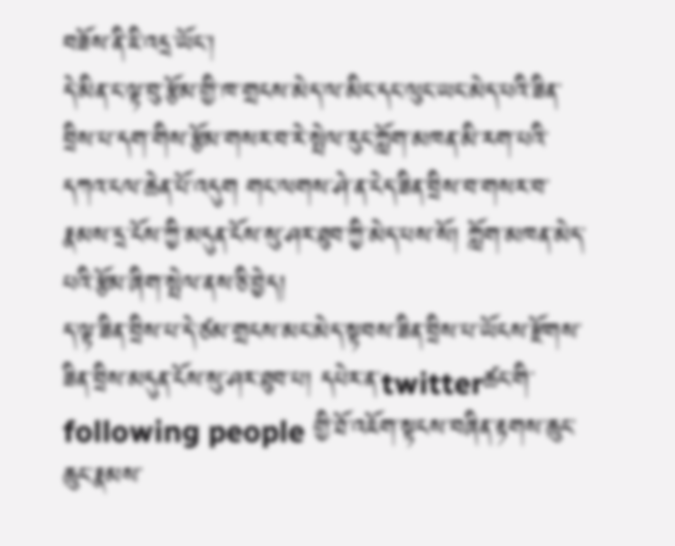བཟོས་ནི་ཇི་འདྲ་ཡོང་།
དེ་མིན་ང་ལྟ་བུ་རྩོམ་གྱི་ཁ་གྲངས་མེད་ལ་མིང་དང་ལུང་ཡང་མེད་པའི་ཟིན་བྲིས་པ་དག་གིས་རྩོམ་གསར་བ་རེ་སྤེལ་རུང་ཀློག་མཁན་མི་རག་པའི་དཀའ་ངལ་ཆེན་པོ་འདུག གང་ལགས་ཤེ་ན་ངེད་ཟིན་བྲིས་བ་གསར་བ་རྣམས་དྲ་ངོས་ཀྱི་མདུན་ངོས་སུ་ཤར་ཐུབ་ཀྱི་མེད་པས་སོ། ཀློག་མཁན་མེད་པའི་རྩོམ་ཞིག་སྤེལ་ནས་ཅི་བྱེད།
ད་ལྟ་ཟིན་བྲིས་པ་དེ་ཙམ་གྲངས་མང་མེད་སྟབས་ཟིན་བྲིས་པ་ཡོངས་རྫོགས་ཟིན་བྲིས་མདུན་ངོས་སུ་ཤར་ཐུབ་པ། དཔེར་ན་twitterཚང་གི་following people གྱི་ཐོ་འཇོག་སྟངས་བཞིན་རྟགས་ཆུང་ཆུང་རྣམས་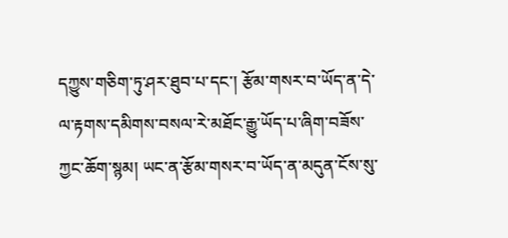དཀྱུས་གཅིག་ཏུ་ཤར་ཐུབ་པ་དང་། རྩོམ་གསར་བ་ཡོད་ན་དེ་ལ་རྟགས་དམིགས་བསལ་རེ་མཐོང་རྒྱུ་ཡོད་པ་ཞིག་བཟོས་ཀྱང་ཆོག་སྙམ། ཡང་ན་རྩོམ་གསར་བ་ཡོད་ན་མདུན་ངོས་སུ་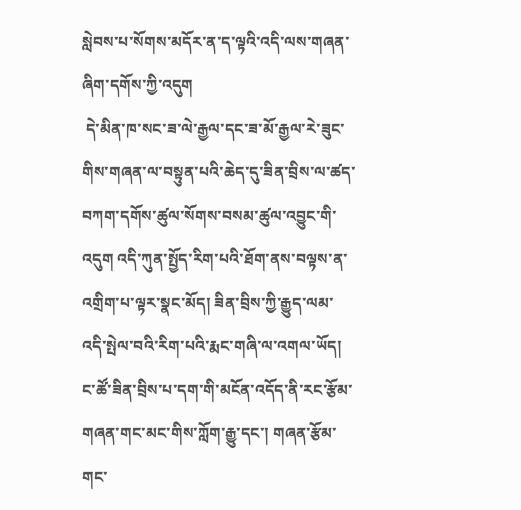སླེབས་པ་སོགས་མདོར་ན་ད་ལྟའི་འདི་ལས་གཞན་ཞིག་དགོས་ཀྱི་འདུག
 དེ་མིན་ཁ་སང་ཟ་ལེ་རྒྱལ་དང་ཟ་མོ་རྒྱལ་རེ་ཟུང་གིས་གཞན་ལ་བསྟུན་པའི་ཆེད་དུ་ཟིན་བྲིས་ལ་ཚད་བཀག་དགོས་ཚུལ་སོགས་བསམ་ཚུལ་འབྱུང་གི་འདུག འདི་ཀུན་སྤྱོད་རིག་པའི་ཐོག་ནས་བལྟས་ན་འགྲིག་པ་ལྟར་སྣང་མོད། ཟིན་བྲིས་ཀྱི་རྒྱུད་ལམ་འདི་སྤེལ་བའི་རིག་པའི་རྨང་གཞི་ལ་འགལ་ཡོད།
ང་ཚོ་ཟིན་བྲིས་པ་དག་གི་མངོན་འདོད་ནི་རང་རྩོམ་གཞན་གང་མང་གིས་ཀློག་རྒྱུ་དང་། གཞན་རྩོམ་གང་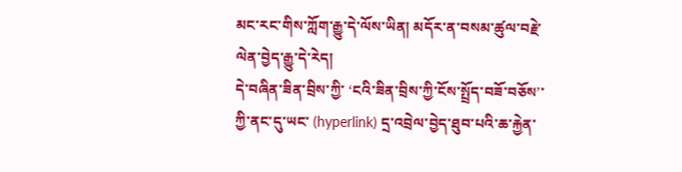མང་རང་གིས་ཀློག་རྒྱུ་དེ་ལོས་ཡིན། མདོར་ན་བསམ་ཚུལ་བརྗེ་ལེན་བྱེད་རྒྱུ་དེ་རེད།
དེ་བཞིན་ཟིན་བྲིས་ཀྱི་ ‘ངའི་ཟིན་བྲིས་ཀྱི་ངོས་སྤྲོད་བཟོ་བཅོས’་ ཀྱི་ནང་དུ་ཡང་ (hyperlink) དྲ་འབྲེལ་བྱེད་ཐུབ་པའི་ཆ་རྐྱེན་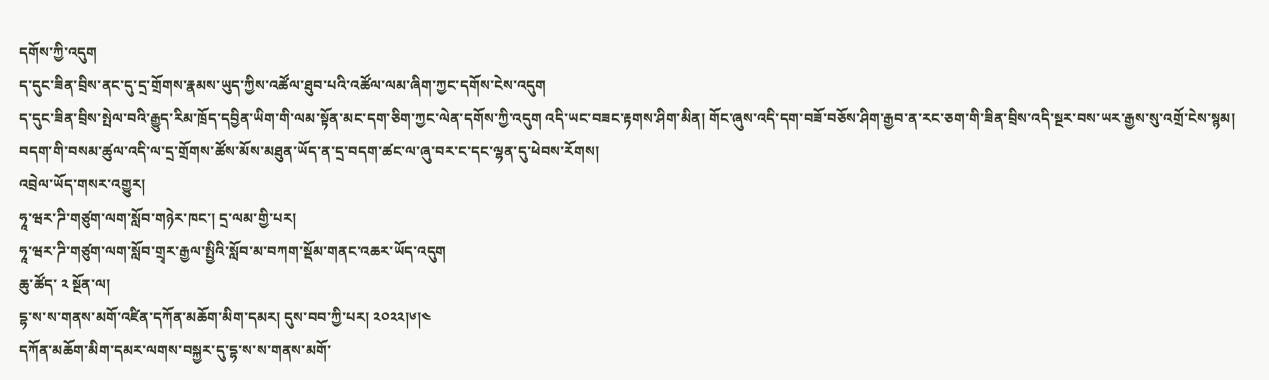དགོས་ཀྱི་འདུག
ད་དུང་ཟིན་བྲིས་ནང་དུ་དྲ་གྲོགས་རྣམས་ཡུད་ཀྱིས་འཚོལ་ཐུབ་པའི་འཚོལ་ལམ་ཞིག་ཀྱང་དགོས་ངེས་འདུག
ད་དུང་ཟིན་བྲིས་སྤེལ་བའི་རྒྱུད་རིམ་ཁྲོད་དབྱིན་ཡིག་གི་ལམ་སྟོན་མང་དག་ཅིག་ཀྱང་ལེན་དགོས་ཀྱི་འདུག འདི་ཡང་བཟང་རྟགས་ཤིག་མིན། གོང་ཞུས་འདི་དག་བཟོ་བཅོས་ཤིག་རྒྱབ་ན་རང་ཅག་གི་ཟིན་བྲིས་འདི་སྔར་བས་ཡར་རྒྱས་སུ་འགྲོ་ངེས་སྙམ།
བདག་གི་བསམ་ཚུལ་འདི་ལ་དྲ་གྲོགས་ཚོས་མོས་མཐུན་ཡོད་ན་དྲ་བདག་ཚང་ལ་ཞུ་བར་ང་དང་ལྷན་དུ་ཕེབས་རོགས།
འབྲེལ་ཡོད་གསར་འགྱུར།
ཧཱ་ཝར་ཌི་གཙུག་ལག་སློབ་གཉེར་ཁང་། དྲ་ལམ་གྱི་པར།
ཧཱ་ཝར་ཌི་གཙུག་ལག་སློབ་གྲྭར་རྒྱལ་སྤྱིའི་སློབ་མ་བཀག་སྡོམ་གནང་འཆར་ཡོད་འདུག
ཆུ་ཚོད་ ༢ སྔོན་ལ།
དྷ་ས་ས་གནས་མགོ་འཛིན་དཀོན་མཆོག་མིག་དམར། དུས་བབ་ཀྱི་པར། ༢༠༢༢།༦།༤
དཀོན་མཆོག་མིག་དམར་ལགས་བསྐྱར་དུ་དྷ་ས་ས་གནས་མགོ་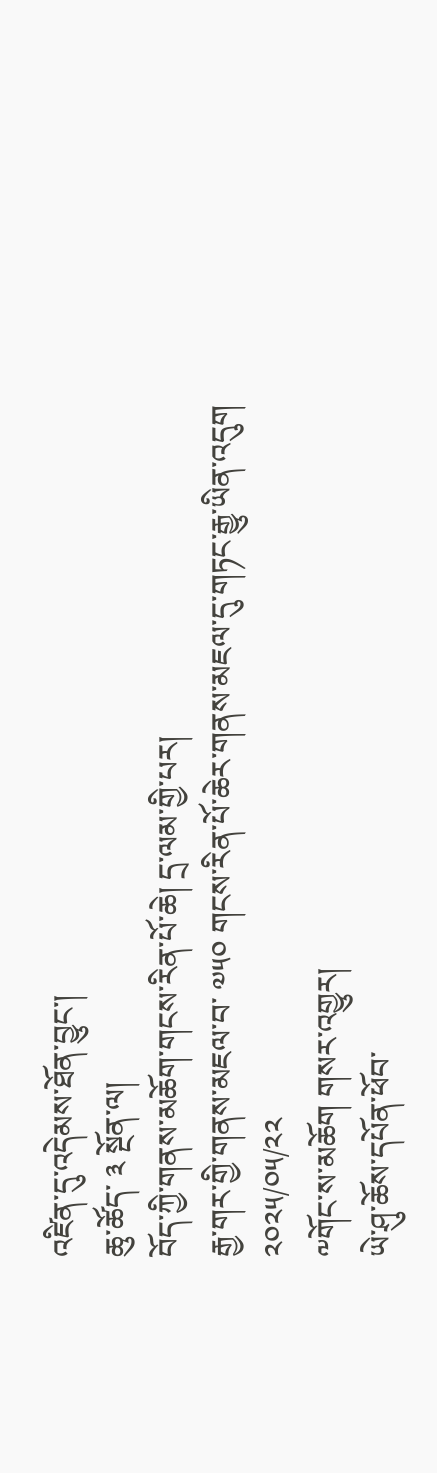འཛིན་དུ་འདེམས་ཐོན་བྱུང་།
ཆུ་ཚོད་ ༣ སྔོན་ལ།
བོད་ཀྱི་གནས་མཆོག་གངས་རིན་པོ་ཆེ། དྲ་ལམ་གྱི་པར།
རྒྱ་གར་གྱི་གནས་མཇལ་བ་ ༧༥༠ གངས་རིན་པོ་ཆེར་གནས་མཇལ་དུ་གཏང་རྒྱུ་ཡིན་འདུག
༢༠༢༥/༠༥/༢༢
༸གོང་ས་མཆོག གསར་འགྱུར།
ཡེ་ཤུ་ཆོས་དཔོན་ཕོབ་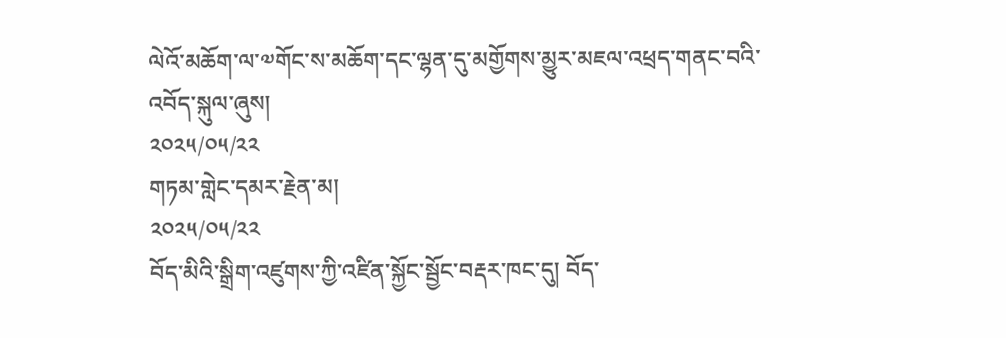ལེའོ་མཆོག་ལ་༧གོང་ས་མཆོག་དང་ལྷན་དུ་མགྱོགས་མྱུར་མཇལ་འཕྲད་གནང་བའི་འབོད་སྐུལ་ཞུས།
༢༠༢༥/༠༥/༢༢
གཏམ་གླེང་དམར་རྗེན་མ།
༢༠༢༥/༠༥/༢༢
བོད་མིའི་སྒྲིག་འཛུགས་ཀྱི་འཛིན་སྐྱོང་སྦྱོང་བརྡར་ཁང་དུ། བོད་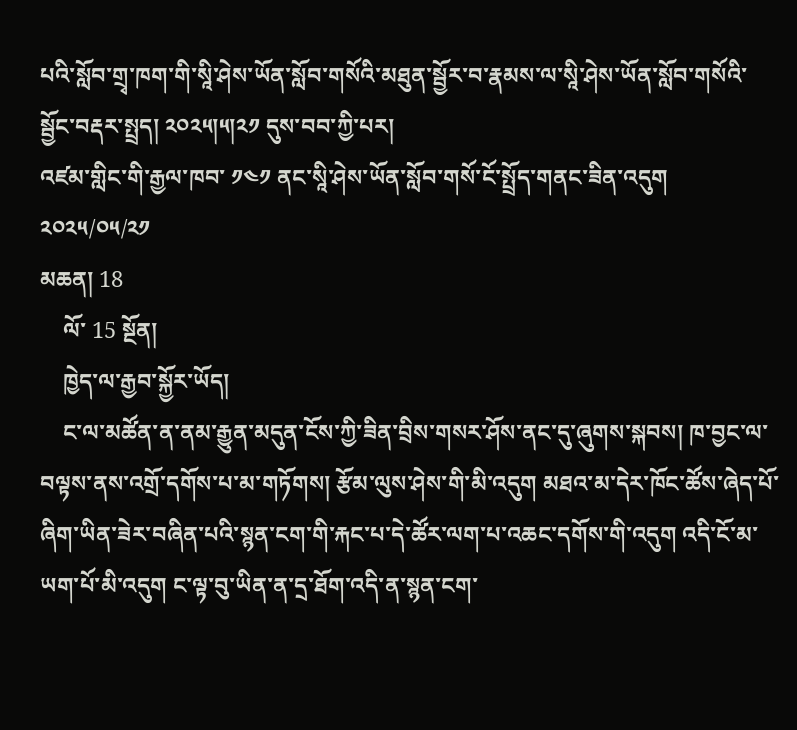པའི་སློབ་གྲྭ་ཁག་གི་སཱི་ཤེས་ཡོན་སློབ་གསོའི་མཐུན་སྦྱོར་བ་རྣམས་ལ་སཱི་ཤེས་ཡོན་སློབ་གསོའི་སྦྱོང་བརྡར་སྤྲད། ༢༠༢༥།༥།༢༡ དུས་བབ་ཀྱི་པར།
འཛམ་གླིང་གི་རྒྱལ་ཁབ་ ༡༤༡ ནང་སཱི་ཤེས་ཡོན་སློབ་གསོ་ངོ་སྤྲོད་གནང་ཟིན་འདུག
༢༠༢༥/༠༥/༢༡
མཆན། 18
    ལོ་ 15 སྔོན།
    ཁྱེད་ལ་རྒྱབ་སྐྱོར་ཡོད།
    ང་ལ་མཚོན་ན་ནམ་རྒྱུན་མདུན་ངོས་ཀྱི་ཟིན་བྲིས་གསར་ཤོས་ནང་དུ་ཞུགས་སྐབས། ཁ་བྱང་ལ་བལྟས་ནས་འགྲོ་དགོས་པ་མ་གཏོགས། རྩོམ་ལུས་ཤེས་གི་མི་འདུག མཐའ་མ་དེར་ཁོང་ཚོས་ཞེད་པོ་ཞིག་ཡིན་ཟེར་བཞིན་པའི་སྙན་ངག་གི་རྐང་པ་དེ་ཚོར་ལག་པ་འཆང་དགོས་གི་འདུག འདི་ངོ་མ་ཡག་པོ་མི་འདུག ང་ལྟ་བུ་ཡིན་ན་དྲ་ཐོག་འདི་ན་སྙན་ངག་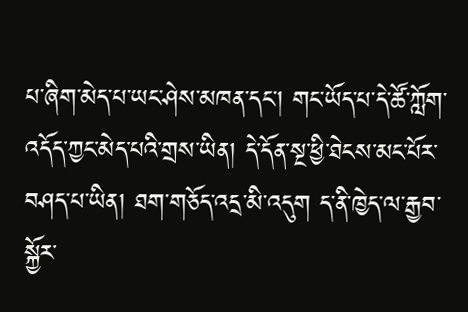པ་ཞིག་མེད་པ་ཡང་ཤེས་མཁན་དང་། གང་ཡོད་པ་དེ་ཚོ་ཀློག་འདོད་ཀྱང་མེད་པའི་གྲས་ཡིན། དེ་དོན་སྔ་ཕྱི་ཐེངས་མང་པོར་བཤད་པ་ཡིན། ཐག་གཅོད་འདྲ་མི་འདུག ད་ནི་ཁྱེད་ལ་རྒྱབ་སྐྱོར་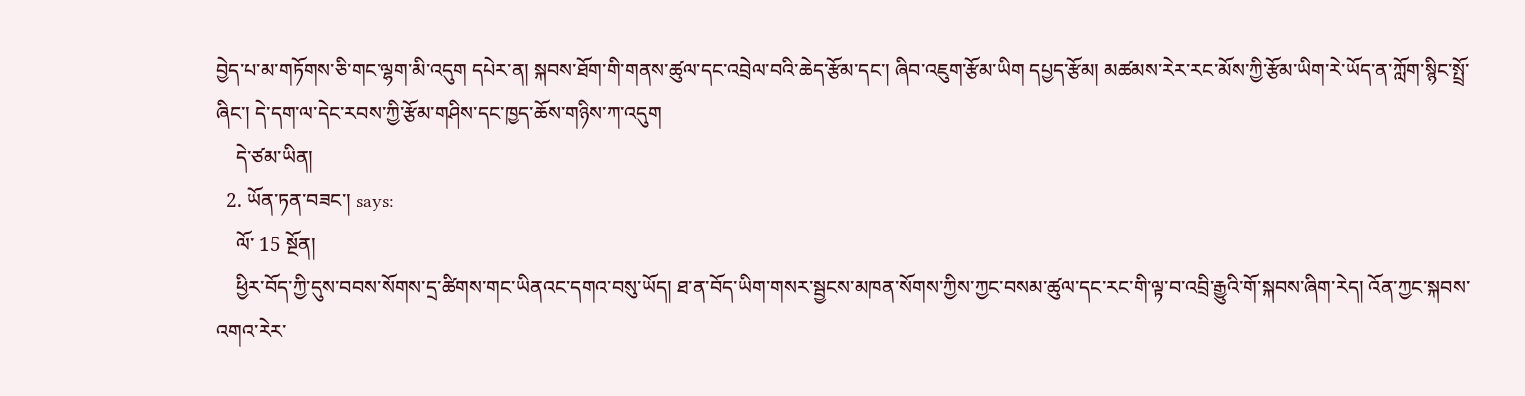བྱེད་པ་མ་གཏོགས་ཅི་གང་ལྷག་མི་འདུག དཔེར་ན། སྐབས་ཐོག་གི་གནས་ཚུལ་དང་འབྲེལ་བའི་ཆེད་རྩོམ་དང་། ཞིབ་འཇུག་རྩོམ་ཡིག དཔྱད་རྩོམ། མཚམས་རེར་རང་མོས་ཀྱི་རྩོམ་ཡིག་རེ་ཡོད་ན་ཀློག་སྙིང་སྤྲོ་ཞིང་། དེ་དག་ལ་དེང་རབས་ཀྱི་རྩོམ་གཤིས་དང་ཁྱད་ཆོས་གཉིས་ཀ་འདུག
    དེ་ཙམ་ཡིན།
  2. ཡོན་ཏན་བཟང་། says:
    ལོ་ 15 སྔོན།
    ཕྱིར་བོད་ཀྱི་དུས་བབས་སོགས་དྲ་ཚིགས་གང་ཡིནའང་དགའ་བསུ་ཡོད། ཐ་ན་བོད་ཡིག་གསར་སྦྱངས་མཁན་སོགས་ཀྱིས་ཀྱང་བསམ་ཚུལ་དང་རང་གི་ལྟ་བ་འབྲི་རྒྱུའི་གོ་སྐབས་ཞིག་རེད། འོན་ཀྱང་སྐབས་འགའ་རེར་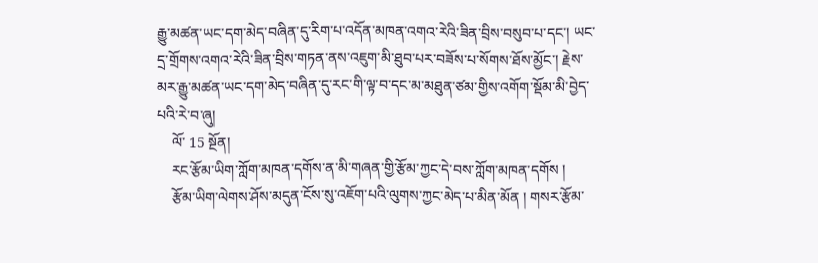རྒྱུ་མཚན་ཡང་དག་མེད་བཞིན་དུ་རིག་པ་འདོན་མཁན་འགའ་རེའི་ཟིན་བྲིས་བསུབ་པ་དང་། ཡང་དྲ་གྲོགས་འགའ་རེའི་ཟིན་བྲིས་གཏན་ནས་འཇུག་མི་ཐུབ་པར་བཟོས་པ་སོགས་ཐོས་མྱོང་། རྗེས་མར་རྒྱུ་མཚན་ཡང་དག་མེད་བཞིན་དུ་རང་གི་ལྟ་བ་དང་མ་མཐུན་ཙམ་གྱིས་འགོག་སྡོམ་མི་བྱེད་པའི་རེ་བ་ཞུ།
    ལོ་ 15 སྔོན།
    རང་རྩོམ་ཡིག་ཀློག་མཁན་དགོས་ན་མི་གཞན་གྱི་རྩོམ་ཀྱང་དེ་བས་ཀློག་མཁན་དགོས །
    རྩོམ་ཡིག་ལེགས་ཤོས་མདུན་ངོས་སུ་འཇོག་པའི་ལུགས་ཀྱང་མེད་པ་མིན་མོན ། གསར་རྩོམ་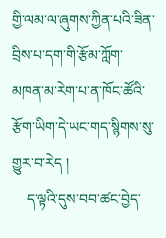གྱི་ལམ་ལ་ཞུགས་ཀྱིན་པའི་ཟིན་བྲིས་པ་དག་གི་རྩོམ་ཀློག་མཁན་མ་རེག་པ་ན་ཁོང་ཚོའི་རྩོག་ཡིག་དེ་ཡང་གད་སྙིགས་སུ་གྱུར་བ་རེད །
    ད་ལྟའི་དུས་བབ་ཚང་བྱེད་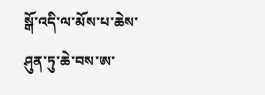སྒོ་འདི་ལ་མོས་པ་ཆེས་ཤུན་ཏུ་ཆེ་བས་ཨ་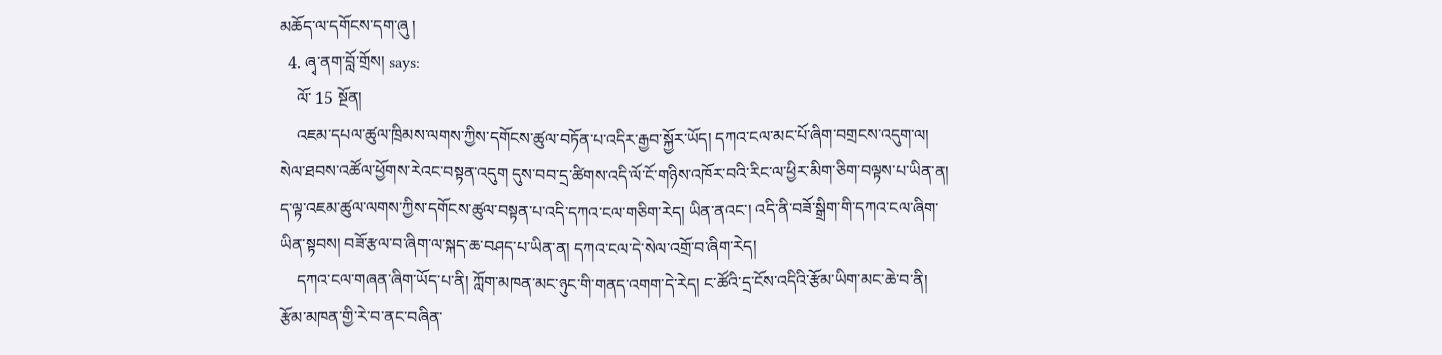མཆོད་ལ་དགོངས་དག་ཞུ །
  4. ཞྭ་ནག་བློ་གྲོས། says:
    ལོ་ 15 སྔོན།
    འཇམ་དཔལ་ཚུལ་ཁྲིམས་ལགས་ཀྱིས་དགོངས་ཚུལ་བཏོན་པ་འདིར་རྒྱབ་སྐྱོར་ཡོད། དཀའ་ངལ་མང་པོ་ཞིག་བགྲངས་འདུག་ལ། སེལ་ཐབས་འཚོལ་ཕྱོགས་རེའང་བསྟན་འདུག དུས་བབ་དྲ་ཚིགས་འདི་ལོ་ངོ་གཉིས་འཁོར་བའི་རིང་ལ་ཕྱིར་མིག་ཅིག་བལྟས་པ་ཡིན་ན། ད་ལྟ་འཇམ་ཚུལ་ལགས་ཀྱིས་དགོངས་ཚུལ་བསྟན་པ་འདི་དཀའ་ངལ་གཅིག་རེད། ཡིན་ནའང་། འདི་ནི་བཟོ་སྒྲིག་གི་དཀའ་ངལ་ཞིག་ཡིན་སྟབས། བཟོ་རྩལ་བ་ཞིག་ལ་སྐད་ཆ་བཤད་པ་ཡིན་ན། དཀའ་ངལ་དེ་སེལ་འགྲོ་བ་ཞིག་རེད།
    དཀའ་ངལ་གཞན་ཞིག་ཡོད་པ་ནི། ཀློག་མཁན་མང་ཉུང་གི་གནད་འགག་དེ་རེད། ང་ཚོའི་དྲ་ངོས་འདིའི་རྩོམ་ཡིག་མང་ཆེ་བ་ནི། རྩོམ་མཁན་གྱི་རེ་བ་ནང་བཞིན་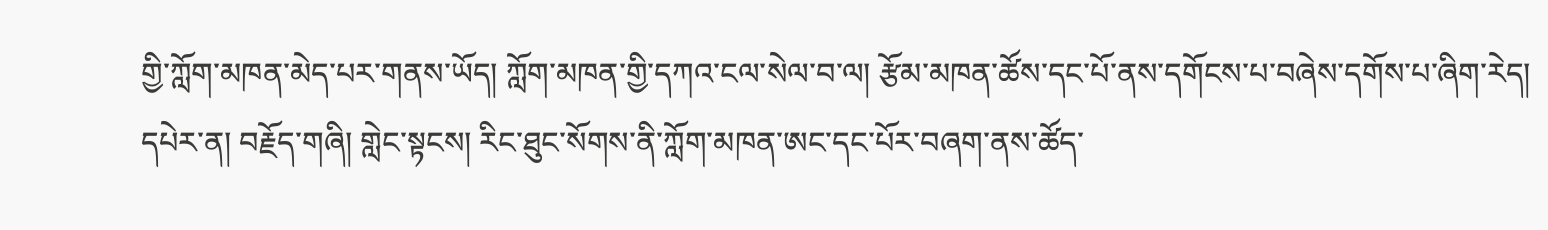གྱི་ཀློག་མཁན་མེད་པར་གནས་ཡོད། ཀློག་མཁན་གྱི་དཀའ་ངལ་སེལ་བ་ལ། རྩོམ་མཁན་ཚོས་དང་པོ་ནས་དགོངས་པ་བཞེས་དགོས་པ་ཞིག་རེད། དཔེར་ན། བརྗོད་གཞི། གླེང་སྟངས། རིང་ཐུང་སོགས་ནི་ཀློག་མཁན་ཨང་དང་པོར་བཞག་ནས་ཚོད་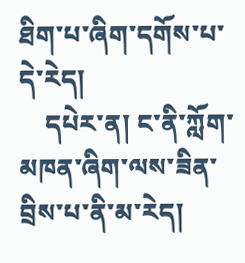ཐིག་པ་ཞིག་དགོས་པ་དེ་རེད།
    དཔེར་ན། ང་ནི་ཀློག་མཁན་ཞིག་ལས་ཟིན་བྲིས་པ་ནི་མ་རེད།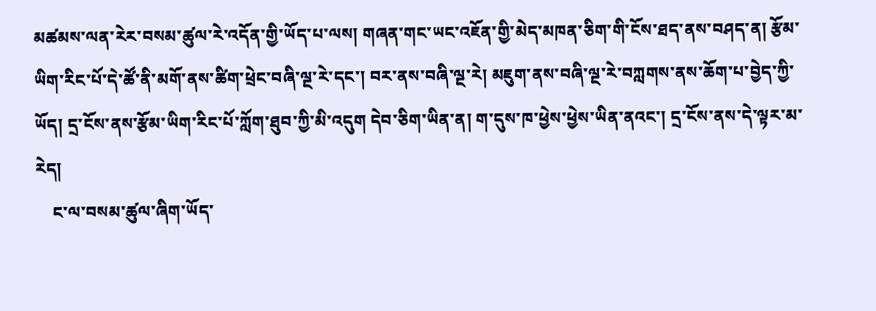མཚམས་ལན་རེར་བསམ་ཚུལ་རེ་འདོན་གྱི་ཡོད་པ་ལས། གཞན་གང་ཡང་འཇོན་གྱི་མེད་མཁན་ཅིག་གི་ངོས་ཐད་ནས་བཤད་ན། རྩོམ་ཡིག་རིང་པོ་དེ་ཚོ་ནི་མགོ་ནས་ཚིག་ཕྲེང་བཞི་ལྔ་རེ་དང་། བར་ནས་བཞི་ལྔ་རེ། མཇུག་ནས་བཞི་ལྔ་རེ་བཀླགས་ནས་ཆོག་པ་བྱེད་ཀྱི་ཡོད། དྲ་ངོས་ནས་རྩོམ་ཡིག་རིང་པོ་ཀློག་ཐུབ་ཀྱི་མི་འདུག དེབ་ཅིག་ཡིན་ན། ག་དུས་ཁ་ཕྱེས་ཕྱེས་ཡིན་ནའང་། དྲ་ངོས་ནས་དེ་ལྟར་མ་རེད།
    ང་ལ་བསམ་ཚུལ་ཞིག་ཡོད་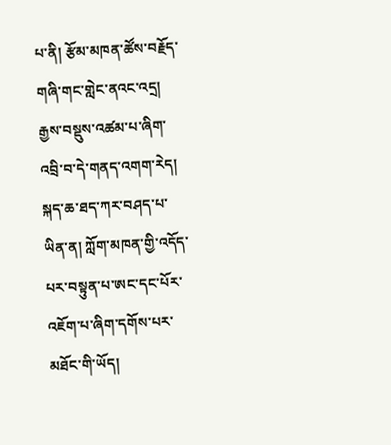པ་ནི། རྩོམ་མཁན་ཚོས་བརྗོད་གཞི་གང་གླེང་ནའང་འདྲ། རྒྱས་བསྡུས་འཚམ་པ་ཞིག་འབྲི་བ་དེ་གནད་འགག་རེད། སྐད་ཆ་ཐད་ཀར་བཤད་པ་ཡིན་ན། ཀློག་མཁན་གྱི་འདོད་པར་བསྟུན་པ་ཨང་དང་པོར་འཇོག་པ་ཞིག་དགོས་པར་མཐོང་གི་ཡོད།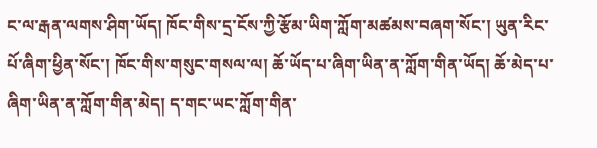ང་ལ་རྒན་ལགས་ཤིག་ཡོད། ཁོང་གིས་དྲ་ངོས་ཀྱི་རྩོམ་ཡིག་ཀློག་མཚམས་བཞག་སོང་། ཡུན་རིང་པོ་ཞིག་ཕྱིན་སོང་། ཁོང་གིས་གསུང་གསལ་ལ། ཆོ་ཡོད་པ་ཞིག་ཡིན་ན་ཀློག་གིན་ཡོད། ཆོ་མེད་པ་ཞིག་ཡིན་ན་ཀློག་གིན་མེད། ད་གང་ཡང་ཀློག་གིན་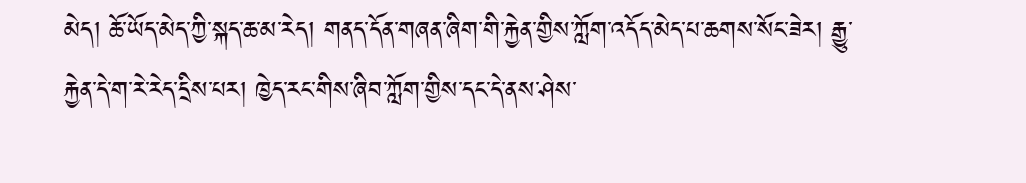མེད། ཆོ་ཡོད་མེད་ཀྱི་སྐད་ཆ་མ་རེད། གནད་དོན་གཞན་ཞིག་གི་རྐྱེན་གྱིས་ཀློག་འདོད་མེད་པ་ཆགས་སོང་ཟེར། རྒྱུ་རྐྱེན་དེ་ག་རེ་རེད་དྲིས་པར། ཁྱེད་རང་གིས་ཞིབ་ཀློག་གྱིས་དང་དེ་ནས་ཤེས་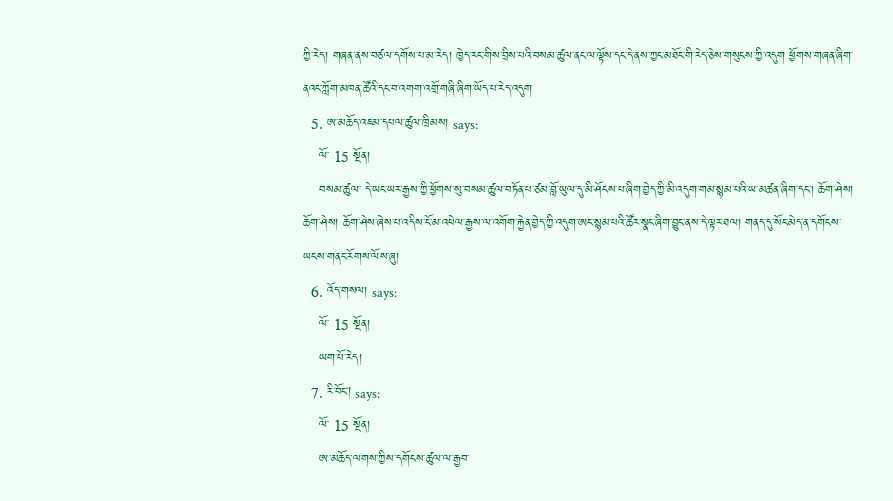ཀྱི་རེད། གཞན་ནས་བཙལ་དགོས་པ་མ་རེད། ཁྱེད་རང་གིས་བྲིས་པའི་བསམ་ཚུལ་ནང་ལ་ལྟོས་དང་དེ་ནས་ཀྱང་མཐོང་གི་རེད་ཅེས་གསུངས་ཀྱི་འདུག ཕྱོགས་གཞན་ཞིག་ནའང་ཀློག་མཁན་ཚོའི་དང་བ་འགག་འགྲོ་གཞི་ཞིག་ཡོད་པ་རེད་འདུག
  5. ཨ་མཆོད་འཇམ་དཔལ་ཚུལ་ཁྲིམས། says:
    ལོ་ 15 སྔོན།
    བསམ་ཚུལ་ དེ་ཡང་ཡར་རྒྱས་ཀྱི་ཕྱོགས་སུ་བསམ་ཚུལ་བཏོན་པ་ཙམ་བློ་ཡུལ་དུ་མི་ཤོངས་པ་ཞིག་བྱེད་ཀྱི་མི་འདུག་གམ་སྙམ་པའི་ཡ་མཚན་ཞིག་དང་། ཆོག་ཤེས། ཆོག་ཤེས། ཆོག་ཤེས་ཞེས་པ་འདིས་ངོ་མ་འཕེལ་རྒྱས་ལ་འགོག་རྐྱེན་བྱེད་ཀྱི་འདུག་ཨང་སྙམ་པའི་ཚོར་སྣང་ཞིག་བྱུང་ནས་དེ་ལྟར་ཐལ། གནད་དུ་སོང་མེད་ན་དགོངས་ཡངས་གནང་རོགས་ལོས་ཞུ།
  6. འོད་གསལ། says:
    ལོ་ 15 སྔོན།
    ཡག་པོ་རེད།
  7. རི་བོང། says:
    ལོ་ 15 སྔོན།
    ཨ་མཆོད་ལགས་ཀྱིས་དགོངས་ཚུལ་ལ་རྒྱབ་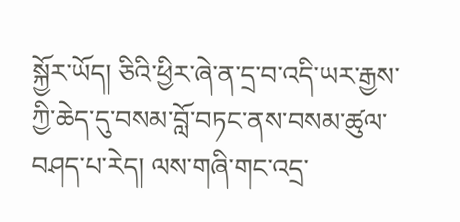སྐྱོར་ཡོད། ཅིའི་ཕྱིར་ཞེ་ན་དྲ་བ་འདི་ཡར་རྒྱས་ཀྱི་ཆེད་དུ་བསམ་བློ་བཏང་ནས་བསམ་ཚུལ་བཤད་པ་རེད། ལས་གཞི་གང་འདྲ་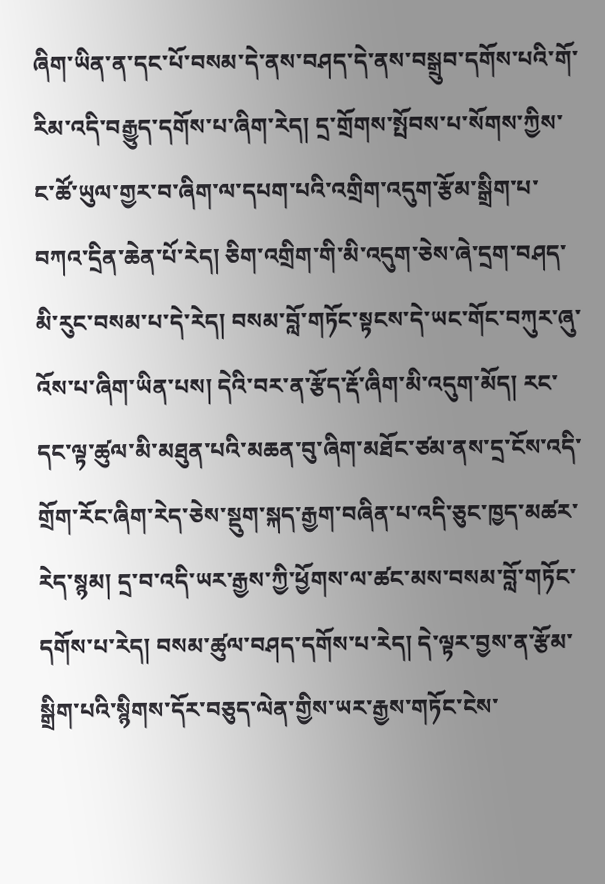ཞིག་ཡིན་ན་དང་པོ་བསམ་དེ་ནས་བཤད་དེ་ནས་བསྒྲུབ་དགོས་པའི་གོ་རིམ་འདི་བརྒྱུད་དགོས་པ་ཞིག་རེད། དྲ་གྲོགས་སྤོབས་པ་སོགས་ཀྱིས་ང་ཚོ་ཡུལ་གྱར་བ་ཞིག་ལ་དཔག་པའི་འགྲིག་འདུག་རྩོམ་སྒྲིག་པ་བཀའ་དྲིན་ཆེན་པོ་རེད། ཅིག་འགྲིག་གི་མི་འདུག་ཅེས་ཞེ་དྲག་བཤད་མི་རུང་བསམ་པ་དེ་རེད། བསམ་བློ་གཏོང་སྟངས་དེ་ཡང་གོང་བཀུར་ཞུ་འོས་པ་ཞིག་ཡིན་པས། དེའི་བར་ན་རྩོད་རྡོ་ཞིག་མི་འདུག་མོད། རང་དང་ལྟ་ཚུལ་མི་མཐུན་པའི་མཆན་བུ་ཞིག་མཐོང་ཙམ་ནས་དྲ་ངོས་འདི་གྲོག་རོང་ཞིག་རེད་ཅེས་སྡུག་སྐད་རྒྱག་བཞིན་པ་འདི་ཅུང་ཁྱད་མཚར་རེད་སྙམ། དྲ་བ་འདི་ཡར་རྒྱས་ཀྱི་ཕྱོགས་ལ་ཚང་མས་བསམ་བློ་གཏོང་དགོས་པ་རེད། བསམ་ཚུལ་བཤད་དགོས་པ་རེད། དེ་ལྟར་བྱས་ན་རྩོམ་སྒྲིག་པའི་སྙིགས་དོར་བཅུད་ལེན་གྱིས་ཡར་རྒྱས་གཏོང་ངེས་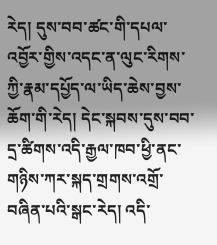རེད། དུས་བབ་ཚང་གི་དཔལ་འབྱོར་གྱིས་འདང་ན་ལུང་རིགས་ཀྱི་རྣམ་དཔྱོད་ལ་ཡིད་ཆེས་བྱས་ཆོག་གི་རེད། དེང་སྐབས་དུས་བབ་དྲ་ཚིགས་འདི་རྒྱལ་ཁབ་ཕྱི་ནང་གཉིས་ཀར་སྐད་གྲགས་འགྲོ་བཞིན་པའི་སྒང་རེད། འདི་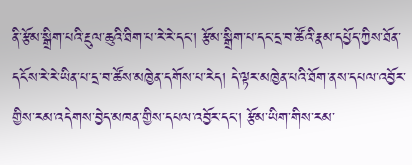ནི་རྩོམ་སྒྲིག་པའི་རྔུལ་ཆུའི་ཐིག་པ་རེ་རེ་དང་། རྩོམ་སྒྲིག་པ་དང་དྲ་བ་ཚོའི་རྣམ་དཔྱོད་ཀྱིས་ཐོན་དངོས་རེ་རེ་ཡིན་པ་དྲ་བ་ཚོས་མཁྱེན་དགོས་པ་རེད། དེ་ལྟར་མཁྱེན་པའི་ཐོག་ནས་དཔལ་འབྱོར་གྱིས་རམ་འདེགས་བྱེད་མཁན་གྱིས་དཔལ་འབྱོར་དང་། རྩོམ་ཡིག་གིས་རམ་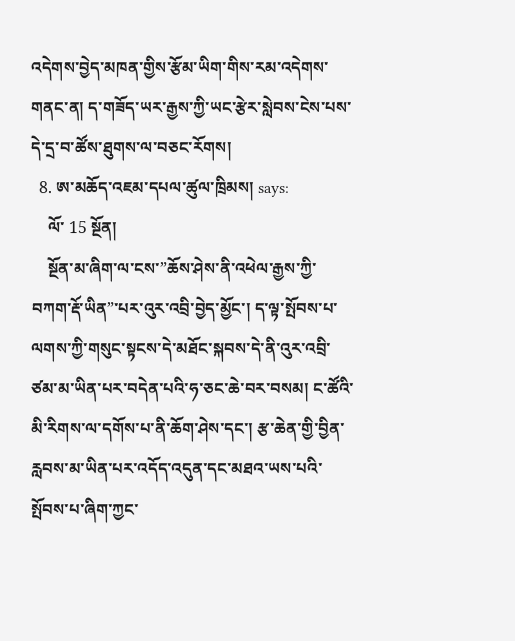འདེགས་བྱེད་མཁན་གྱིས་རྩོམ་ཡིག་གིས་རམ་འདེགས་གནང་ན། ད་གཟོད་ཡར་རྒྱས་ཀྱི་ཡང་རྩེར་སླེབས་ངེས་པས་དེ་དྲ་བ་ཚོས་ཐུགས་ལ་བཅང་རོགས།
  8. ཨ་མཆོད་འཇམ་དཔལ་ཚུལ་ཁྲིམས། says:
    ལོ་ 15 སྔོན།
    སྔོན་མ་ཞིག་ལ་ངས་”ཆོས་ཤེས་ནི་འཕེལ་རྒྱས་ཀྱི་བཀག་རྡོ་ཡིན”་པར་འུར་འབྲི་བྱེད་མྱོང་། ད་ལྟ་སྤོབས་པ་ལགས་ཀྱི་གསུང་སྟངས་དེ་མཐོང་སྐབས་དེ་ནི་འུར་འབྲི་ཙམ་མ་ཡིན་པར་བདེན་པའི་ཧ་ཅང་ཆེ་བར་བསམ། ང་ཚོའི་མི་རིགས་ལ་དགོས་པ་ནི་ཆོག་ཤེས་དང་། རྩ་ཆེན་གྱི་བྱིན་རླབས་མ་ཡིན་པར་འདོད་འདུན་དང་མཐའ་ཡས་པའི་སྤོབས་པ་ཞིག་ཀྱང་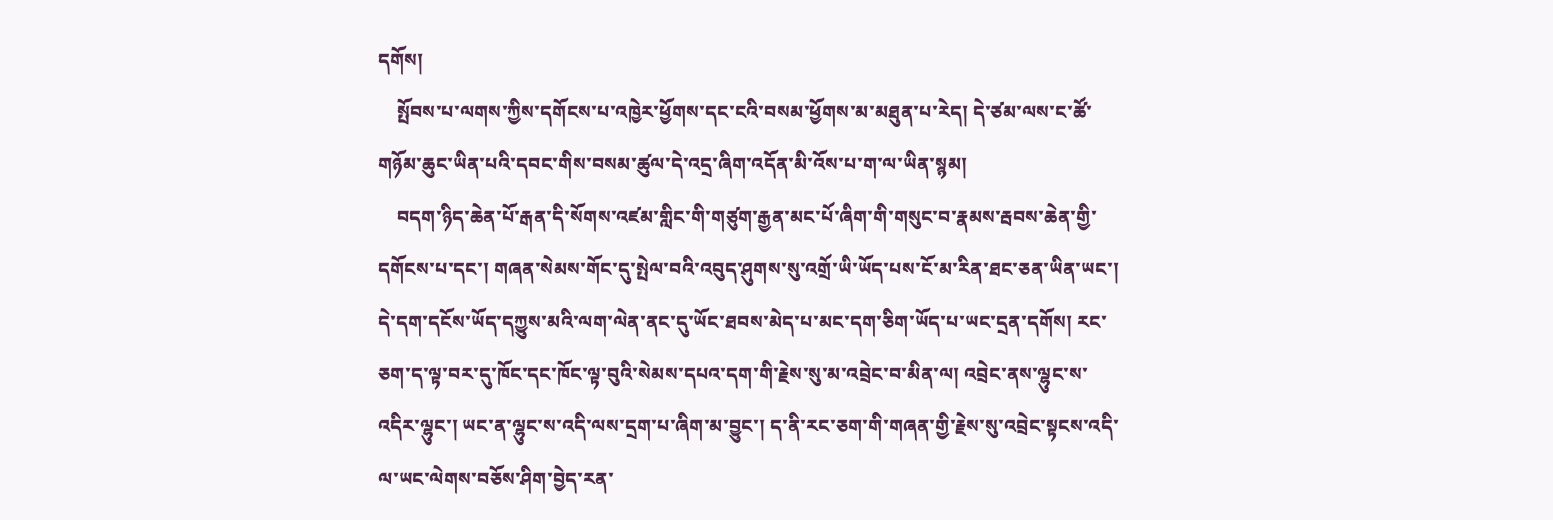དགོས།
    སྤོབས་པ་ལགས་ཀྱིས་དགོངས་པ་འཁྱེར་ཕྱོགས་དང་ངའི་བསམ་ཕྱོགས་མ་མཐུན་པ་རེད། དེ་ཙམ་ལས་ང་ཚོ་གཉོམ་ཆུང་ཡིན་པའི་དབང་གིས་བསམ་ཚུལ་དེ་འདྲ་ཞིག་འདོན་མི་འོས་པ་ག་ལ་ཡིན་སྙམ།
    བདག་ཉིད་ཆེན་པོ་རྒན་དི་སོགས་འཛམ་གླིང་གི་གཙུག་རྒྱན་མང་པོ་ཞིག་གི་གསུང་བ་རྣམས་རྦབས་ཆེན་གྱི་དགོངས་པ་དང་། གཞན་སེམས་གོང་དུ་སྤེལ་བའི་འབུད་ཤུགས་སུ་འགྲོ་ཡི་ཡོད་པས་ངོ་མ་རིན་ཐང་ཅན་ཡིན་ཡང་། དེ་དག་དངོས་ཡོད་དཀྱུས་མའི་ལག་ལེན་ནང་དུ་ཡོང་ཐབས་མེད་པ་མང་དག་ཅིག་ཡོད་པ་ཡང་དྲན་དགོས། རང་ཅག་ད་ལྟ་བར་དུ་ཁོང་དང་ཁོང་ལྟ་བུའི་སེམས་དཔའ་དག་གི་རྗེས་སུ་མ་འབྲེང་བ་མིན་ལ། འབྲེང་ནས་ལྷུང་ས་འདིར་ལྷུང་། ཡང་ན་ལྷུང་ས་འདི་ལས་དྲག་པ་ཞིག་མ་བྱུང་། ད་ནི་རང་ཅག་གི་གཞན་གྱི་རྗེས་སུ་འབྲེང་སྟངས་འདི་ལ་ཡང་ལེགས་བཅོས་ཤིག་བྱེད་རན་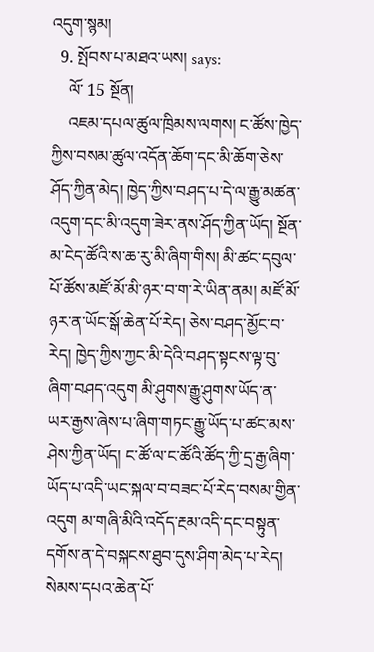འདུག་སྙམ།
  9. སྤོབས་པ་མཐའ་ཡས། says:
    ལོ་ 15 སྔོན།
    འཇམ་དཔལ་ཚུལ་ཁྲིམས་ལགས། ང་ཚོས་ཁྱེད་ཀྱིས་བསམ་ཚུལ་འདོན་ཆོག་དང་མི་ཆོག་ཅེས་ཤོད་ཀྱིན་མེད། ཁྱེད་ཀྱིས་བཤད་པ་དེ་ལ་རྒྱུ་མཚན་འདུག་དང་མི་འདུག་ཟེར་ནས་ཤོད་ཀྱིན་ཡོད། སྔོན་མ་ངེད་ཚོའི་ས་ཆ་རུ་མི་ཞིག་གིས། མི་ཚང་དབུལ་པོ་ཚོས་མཛོ་མོ་མི་ཉར་བ་ག་རེ་ཡིན་ནམ། མཛོ་མོ་ཉར་ན་ཡོང་སྒོ་ཆེན་པོ་རེད། ཅེས་བཤད་མྱོང་བ་རེད། ཁྱེད་ཀྱིས་ཀྱང་མི་དེའི་བཤད་སྟངས་ལྟ་བུ་ཞིག་བཤད་འདུག མི་ཤུགས་རྒྱུ་ཤུགས་ཡོད་ན་ཡར་རྒྱས་ཞེས་པ་ཞིག་གཏང་རྒྱུ་ཡོད་པ་ཚང་མས་ཤེས་ཀྱིན་ཡོད། ང་ཚོ་ལ་ང་ཚོའི་ཚོད་ཀྱི་དྲ་རྒྱ་ཞིག་ཡོད་པ་འདི་ཡང་སྐལ་བ་བཟང་པོ་རེད་བསམ་གྱིན་འདུག མ་གཞི་མིའི་འདོད་རྔམ་འདི་དང་བསྟུན་དགོས་ན་དེ་བསྐངས་ཐུབ་དུས་ཤིག་མེད་པ་རེད། སེམས་དཔའ་ཆེན་པོ་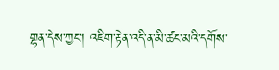གྷན་དེས་ཀྱང་། འཇིག་རྟེན་འདི་ན་མི་ཚང་མའི་དགོས་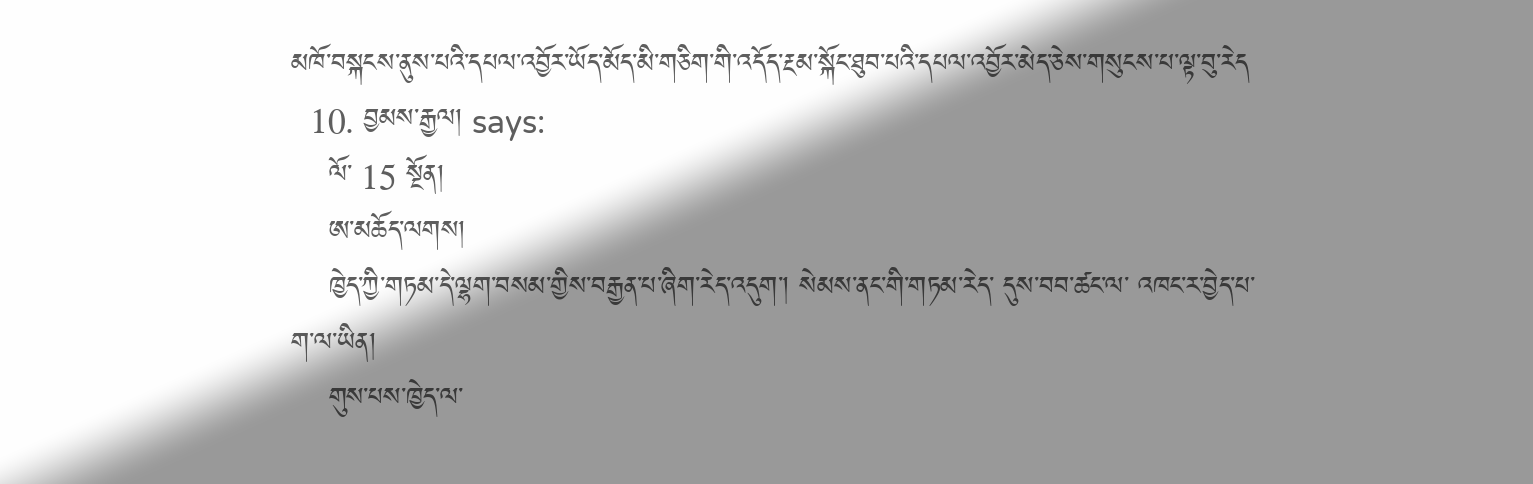མཁོ་བསྐངས་ནུས་པའི་དཔལ་འབྱོར་ཡོད་མོད་མི་གཅིག་གི་འདོད་རྔམ་སྐོང་ཐུབ་པའི་དཔལ་འབྱོར་མེད་ཅེས་གསུངས་པ་ལྟ་བུ་རེད
  10. བྱམས་རྒྱལ། says:
    ལོ་ 15 སྔོན།
    ཨ་མཆོད་ལགས།
    ཁྱེད་ཀྱི་གཏམ་དེ་ལྷག་བསམ་གྱིས་བརྒྱན་པ་ཞིག་རེད་འདུག་། སེམས་ནང་གི་གཏམ་རེད་ དུས་བབ་ཚང་ལ་ འཁང་ར་བྱེད་པ་ག་ལ་ཡིན།
    གུས་པས་ཁྱེད་ལ་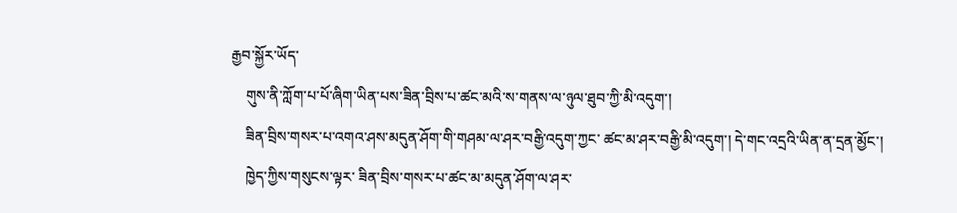རྒྱབ་སྐྱོར་ཡོད་
    གུས་ནི་ཀློག་པ་པོ་ཞིག་ཡིན་པས་ཟིན་བྲིས་པ་ཚང་མའི་ས་གནས་ལ་ཉུལ་ཐུབ་ཀྱི་མི་འདུག་།
    ཟིན་བྲིས་གསར་པ་འགའ་ཤས་མདུན་ཤོག་གི་གཤམ་ལ་ཤར་བརྒྱི་འདུག་ཀྱང་ ཚང་མ་ཤར་བརྒྱི་མི་འདུག་། དེ་གང་འདྲའི་ཡིན་ན་དྲན་མྱོང་།
    ཁྱེད་ཀྱིས་གསུངས་ལྟར་ ཟིན་བྲིས་གསར་པ་ཚང་མ་མདུན་ཤོག་ལ་ཤར་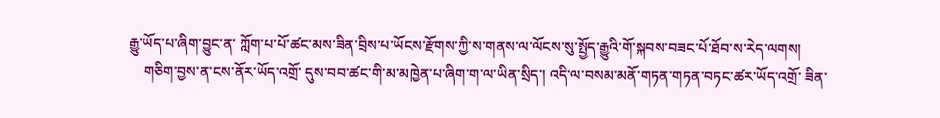རྒྱུ་ཡོད་པ་ཞིག་བྱུང་ན་ ཀློག་པ་པོ་ཚང་མས་ཟིན་བྲིས་པ་ཡོངས་རྫོགས་ཀྱི་ས་གནས་ལ་ལོངས་སུ་སྤྱོད་རྒྱུའི་གོ་སྐབས་བཟང་པོ་ཐོབ་ས་རེད་ལགས།
    གཅིག་བྱས་ན་ངས་ནོར་ཡོད་འགྲོ་ དུས་བབ་ཚང་གི་མ་མཁྱེན་པ་ཞིག་ག་ལ་ཡིན་སྲིད་། འདི་ལ་བསམ་མནོ་གཏན་གཏན་བཏང་ཚར་ཡོད་འགྲོ་ ཟིན་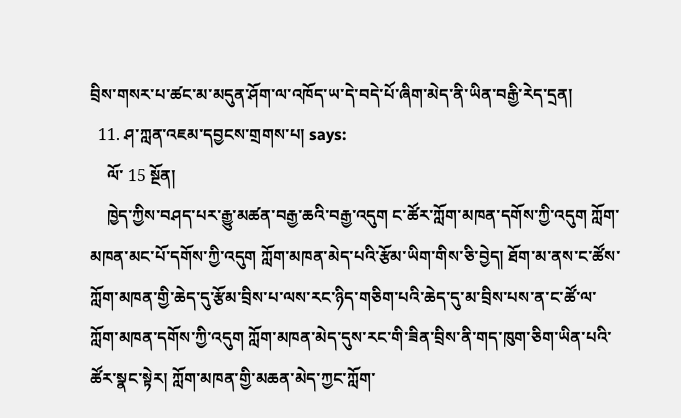བྲིས་གསར་པ་ཚང་མ་མདུན་ཤོག་ལ་འཁོད་ཡ་དེ་བདེ་པོ་ཞིག་མེད་ནི་ཡིན་བརྒྱི་རེད་དྲན།
  11. ཤ་ཀླན་འཇམ་དབྱངས་གྲགས་པ། says:
    ལོ་ 15 སྔོན།
    ཁྱེད་ཀྱིས་བཤད་པར་རྒྱུ་མཚན་བརྒྱ་ཆའི་བརྒྱ་འདུག ང་ཚོར་ཀློག་མཁན་དགོས་ཀྱི་འདུག ཀློག་མཁན་མང་པོ་དགོས་ཀྱི་འདུག ཀློག་མཁན་མེད་པའི་རྩོམ་ཡིག་གིས་ཅི་བྱེད། ཐོག་མ་ནས་ང་ཚོས་ཀློག་མཁན་གྱི་ཆེད་དུ་རྩོམ་བྲིས་པ་ལས་རང་ཉིད་གཅིག་པའི་ཆེད་དུ་མ་བྲིས་པས་ན་ང་ཚོ་ལ་ཀློག་མཁན་དགོས་ཀྱི་འདུག ཀློག་མཁན་མེད་དུས་རང་གི་ཟིན་བྲིས་ནི་གད་ཁུག་ཅིག་ཡིན་པའི་ཚོར་སྣང་སྟེར། ཀློག་མཁན་གྱི་མཆན་མེད་ཀྱང་ཀློག་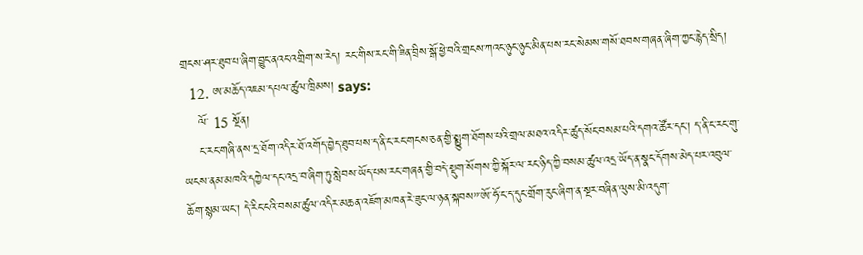གྲངས་ཤར་ཐུབ་པ་ཞིག་བྱུང་ནའང་འགྲིག་ས་རེད། རང་གིས་རང་གི་ཟིན་བྲིས་སྒོ་ཕྱེ་བའི་གྲངས་ཀའང་ཉུང་ཉུང་མིན་པས་རང་སེམས་གསོ་ཐབས་གཞན་ཞིག་ཀྱང་རྙེད་སྲིད།
  12. ཨ་མཆོད་འཇམ་དཔལ་ཚུལ་ཁྲིམས། says:
    ལོ་ 15 སྔོན།
    ང་རང་གཞི་ནས་དྲ་ཐོག་འདིར་ཐོ་འགོད་བྱེད་ཐུབ་པས་ད་ནི་ང་རང་གངས་ཅན་གྱི་སྨྱུག་ཐོགས་པའི་གྲལ་མཐའ་འདིར་ཚུད་སོང་བསམ་པའི་དགའ་ཚོར་དང་། ད་ནི་ང་རང་གུ་ཡངས་ནམ་མཁའི་དཀྱེལ་དང་འདྲ་བ་ཞིག་ཏུ་སླེབས་ཡོད་པས་རང་གཞན་གྱི་བདེ་སྡུག་སོགས་ཀྱི་སྐོར་ལ་རང་ཉིད་ཀྱི་བསམ་ཚུལ་འདྲ་ཡོད་ན་སྣང་དོགས་མེད་པར་འབུལ་ཆོག་སྙམ་ཡང་། དེ་རིང་ངའི་བསམ་ཚུལ་འདིར་མཆན་འཇོག་མཁན་རེ་ཟུང་ལ་ཉན་སྐབས”་ཨོ་ཧོ་ང་ད་དུང་གྲོག་རུང་ཞིག་ན་སྔར་བཞིན་ལུས་མི་འདུག་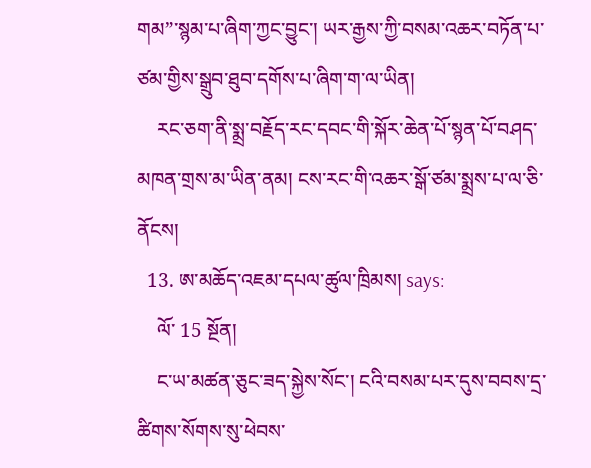གམ”་སྙམ་པ་ཞིག་ཀྱང་བྱུང་། ཡར་རྒྱས་ཀྱི་བསམ་འཆར་བཏོན་པ་ཙམ་གྱིས་སྒྲུབ་ཐུབ་དགོས་པ་ཞིག་ག་ལ་ཡིན།
    རང་ཅག་ནི་སྨྲ་བརྗོད་རང་དབང་གི་སྐོར་ཆེན་པོ་སྙན་པོ་བཤད་མཁན་གྲས་མ་ཡིན་ནམ། ངས་རང་གི་འཆར་སྒོ་ཙམ་སྨྲས་པ་ལ་ཅི་ནོངས།
  13. ཨ་མཆོད་འཇམ་དཔལ་ཚུལ་ཁྲིམས། says:
    ལོ་ 15 སྔོན།
    ང་ཡ་མཚན་ཅུང་ཟད་སྐྱེས་སོང་། ངའི་བསམ་པར་དུས་བབས་དྲ་ཚིགས་སོགས་སུ་ཕེབས་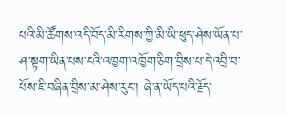པའི་མི་ཚོགས་འདི་བོད་མི་རིགས་ཀྱི་མི་ཡི་ཕུད་ཤེས་ཡོན་པ་ཤ་སྟག་ཡིན་པས་ངའི་འཁྱག་འཁྱོག་ཅིག་བྲིས་པ་དེ་འབྲི་བ་པོས་ཇི་བཞིན་བྲིས་མ་ཤེས་རུང་། ཞེ་ན་ཡོད་པའི་རྗོད་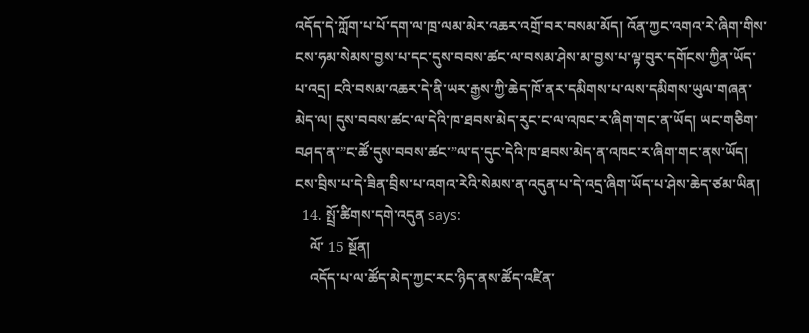འདོད་དེ་ཀློག་པ་པོ་དག་ལ་ཁྲ་ལམ་མེར་འཆར་འགྲོ་བར་བསམ་མོད། འོན་ཀྱང་འགའ་རེ་ཞིག་གིས་ངས་ཧམ་སེམས་བྱས་པ་དང་དུས་བབས་ཚང་ལ་བསམ་ཤེས་མ་བྱས་པ་ལྟ་བུར་དགོངས་ཀྱིན་ཡོད་པ་འདྲ། ངའི་བསམ་འཆར་དེ་ནི་ཡར་རྒྱས་ཀྱི་ཆེད་ཁོ་ནར་དམིགས་པ་ལས་དམིགས་ཡུལ་གཞན་མེད་ལ། དུས་བབས་ཚང་ལ་དེའི་ཁ་ཐབས་མེད་རུང་ང་ལ་འཁང་ར་ཞིག་གང་ན་ཡོད། ཡང་གཅིག་བཤད་ན་”ང་ཚོ་དུས་བབས་ཚང་”ལ་ད་དུང་དེའི་ཁ་ཐབས་མེད་ན་འཁང་ར་ཞིག་གང་ནས་ཡོད། ངས་བྲིས་པ་དེ་ཟིན་བྲིས་པ་འགའ་རེའི་སེམས་ན་འདུན་པ་དེ་འདྲ་ཞིག་ཡོད་པ་ཤེས་ཆེད་ཙམ་ཡིན།
  14. སྤྲོ་ཚིགས་དགེ་འདུན says:
    ལོ་ 15 སྔོན།
    འདོད་པ་ལ་ཚོད་མེད་ཀྱང་རང་ཉིད་ནས་ཚོད་འཛིན་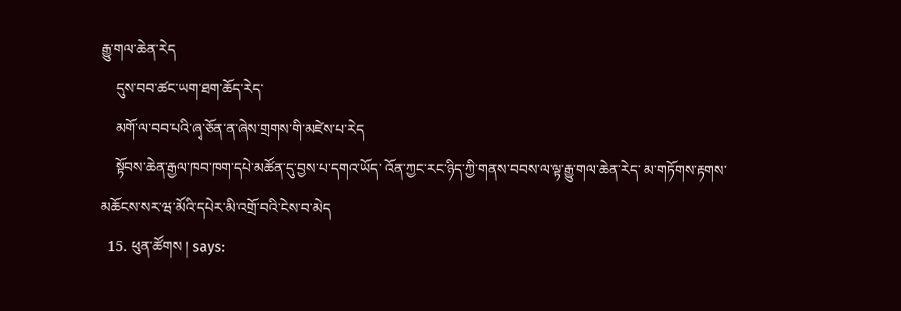རྒྱུ་གལ་ཆེན་རེད
    དུས་བབ་ཚང་ཡག་ཐག་ཆོད་རེད་
    མགོ་ལ་བབ་པའི་ཞྭ་ཅོན་ན་ཞེས་གྲགས་གི་མཛེས་པ་རེད
    སྟོབས་ཆེན་རྒྱལ་ཁབ་ཁག་དཔེ་མཚོན་དུ་བྱས་པ་དགའ་ཡོད་ འོན་ཀྱང་རང་ཉིད་ཀྱི་གནས་བབས་ལ་ལྟ་རྒྱུ་གལ་ཆེན་རེད་ མ་གཏོགས་རྟགས་མཆོངས་སར་ཝ་མོའི་དཔེར་མི་འགྲོ་བའི་ངེས་བ་མེད
  15. ཕུན་ཚོགས ། says: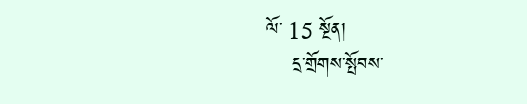ལོ་ 15 སྔོན།
    དྲ་གྲོགས་སྤོབས་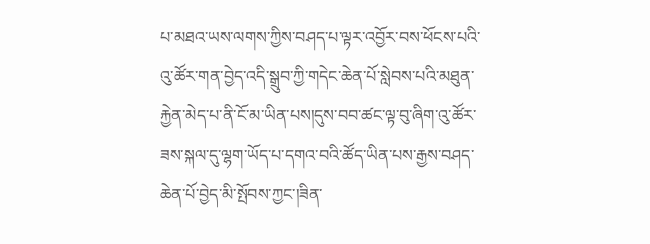པ་མཐའ་ཡས་ལགས་ཀྱིས་བཤད་པ་ལྟར་འབྱོར་བས་ཕོངས་པའི་འུ་ཚོར་གན་བྱེད་འདི་སྒྲུབ་ཀྱི་གདེང་ཆེན་པོ་སླེབས་པའི་མཐུན་རྐྱེན་མེད་པ་ནི་ངོ་མ་ཡིན་པས།དུས་བབ་ཚང་ལྟ་བུ་ཞིག་འུ་ཚོར་ཟས་སྐལ་དུ་ལྷག་ཡོད་པ་དགའ་བའི་ཚོད་ཡིན་པས་རྒྱས་བཤད་ཆེན་པོ་བྱེད་མི་སྤོབས་ཀྱང་།ཟིན་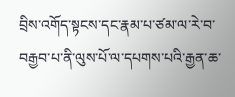བྲིས་འགོད་སྟངས་དང་རྣམ་པ་ཙམ་ལ་རེ་བ་བརྒྱབ་པ་ནི་ལུས་པོ་ལ་དཔགས་པའི་རྒྱན་ཆ་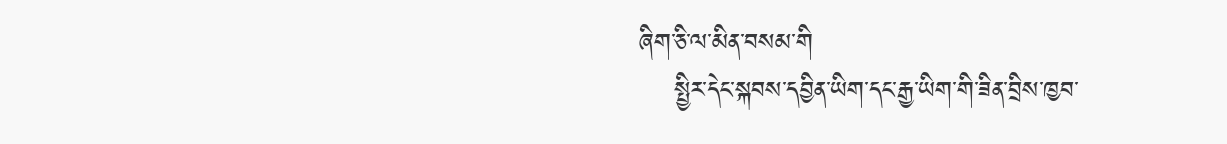ཞིག་ཅི་ལ་མིན་བསམ་གི
    སྤྱིར་དེང་སྐབས་དབྱིན་ཡིག་དང་རྒྱ་ཡིག་གི་ཟིན་བྲིས་ཁྱབ་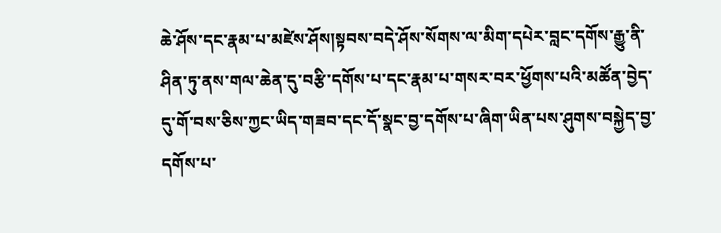ཆེ་ཤོས་དང་རྣམ་པ་མཛེས་ཤོས།སྟབས་བདེ་ཤོས་སོགས་ལ་མིག་དཔེར་བླང་དགོས་རྒྱུ་ནི་ཤིན་ཏུ་ནས་གལ་ཆེན་དུ་བརྩི་དགོས་པ་དང་རྣམ་པ་གསར་བར་ཕྱོགས་པའི་མཚོན་བྱེད་དུ་གོ་བས་ཅིས་ཀྱང་ཡིད་གཟབ་དང་དོ་སྣང་བྱ་དགོས་པ་ཞིག་ཡིན་པས་ཤུགས་བསྐྱེད་བྱ་དགོས་པ་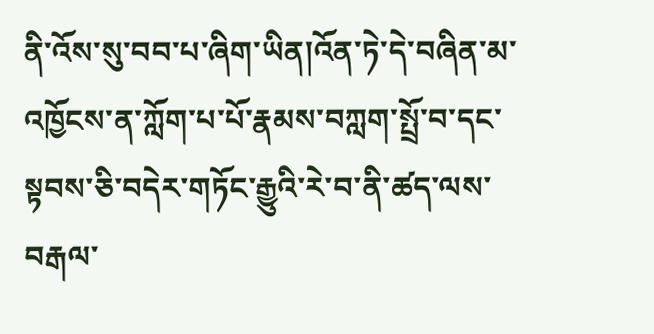ནི་འོས་སུ་བབ་པ་ཞིག་ཡིན།འོན་ཏེ་དེ་བཞིན་མ་འཁྱོངས་ན་ཀློག་པ་པོ་རྣམས་བཀླག་སྤྲོ་བ་དང་སྟབས་ཅི་བདེར་གཏོང་རྒྱུའི་རེ་བ་ནི་ཚད་ལས་བརྒལ་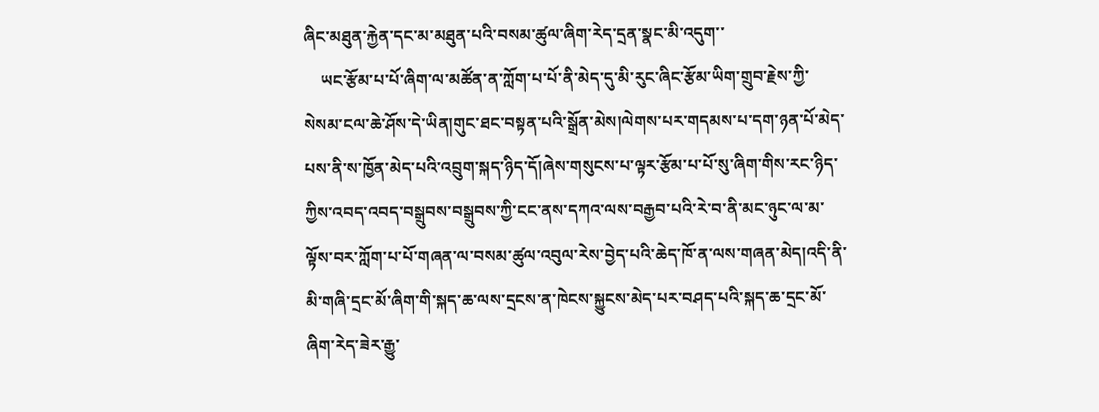ཞིང་མཐུན་རྐྱེན་དང་མ་མཐུན་པའི་བསམ་ཚུལ་ཞིག་རེད་དྲན་སྣང་མི་འདུག་་
    ཡང་རྩོམ་པ་པོ་ཞིག་ལ་མཚོན་ན་ཀློག་པ་པོ་ནི་མེད་དུ་མི་རུང་ཞིང་རྩོམ་ཡིག་གྲུབ་རྗེས་ཀྱི་སེསམ་ངལ་ཆེ་ཤོས་དེ་ཡིན།གུང་ཐང་བསྟན་པའི་སྒྲོན་མེས།ལེགས་པར་གདམས་པ་དག་ཉན་པོ་མེད་པས་ནི་ས་ཁྱོན་མེད་པའི་འབྲུག་སྐད་ཉིད་དོ།ཞེས་གསུངས་པ་ལྟར་རྩོམ་པ་པོ་སུ་ཞིག་གིས་རང་ཉིད་ཀྱིས་འབད་འབད་བསྒྲུབས་བསྒྲུབས་ཀྱི་ངང་ནས་དཀའ་ལས་བརྒྱབ་པའི་རེ་བ་ནི་མང་ཉུང་ལ་མ་ལྟོས་བར་ཀློག་པ་པོ་གཞན་ལ་བསམ་ཚུལ་འབུལ་རེས་བྱེད་པའི་ཆེད་ཁོ་ན་ལས་གཞན་མེད།འདི་ནི་མི་གཞི་དྲང་མོ་ཞིག་གི་སྐད་ཆ་ལས་དྲངས་ན་ཁེངས་སྐྱུངས་མེད་པར་བཤད་པའི་སྐད་ཆ་དྲང་མོ་ཞིག་རེད་ཟེར་རྒྱུ་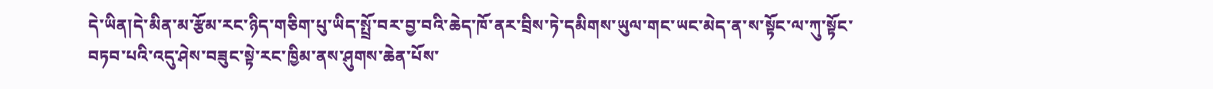དེ་ཡིན།དེ་མིན་མ་རྩོམ་རང་ཉིད་གཅིག་པུ་ཡིད་སྤྲོ་བར་བྱ་བའི་ཆེད་ཁོ་ནར་བྲིས་ཏེ་དམིགས་ཡུལ་གང་ཡང་མེད་ན་ས་སྟོང་ལ་ཀུ་སྟོང་བཏབ་པའི་འདུ་ཤེས་བཟུང་སྟེ་རང་ཁྱིམ་ནས་ཤུགས་ཆེན་པོས་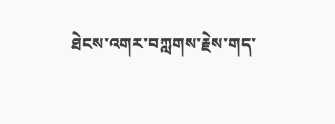ཐེངས་འགར་བཀླགས་རྗེས་གད་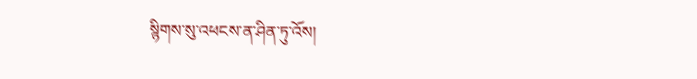སྙིགས་སུ་འཕངས་ན་ཤིན་ཏུ་འོས།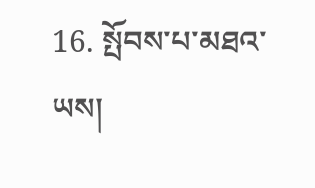16. སྤོབས་པ་མཐའ་ཡས།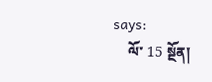says:
    ལོ་ 15 སྔོན།